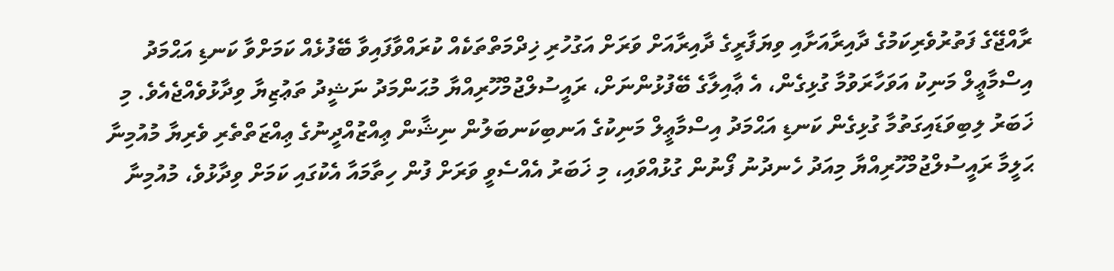ރާއްޖޭގެ ފަތުރުވެރިކަމުގެ ދާއިރާއަށާއި ވިޔަފާރީގެ ދާއިރާއަށް ވަރަށް އަގުހުރި ޚިދްމަތްތަކެއް ކުރައްވާފައިވާ ބޭފުޅެއް ކަމަށްވާ ކަނޑި އަޙްމަދު އިސްމާޢީލް މަނިކު އަވަހާރަވުމާ ގުޅިގެން، އެ ޢާއިލާގެ ބޭފުޅުންނަށް، ރައީސުލްޖުމްހޫރިއްޔާ މުޙަންމަދު ނަޝީދު ތަޢުޒިޔާ ވިދާޅުވެއްޖެއެވެ. މި ޚަބަރު ލިބިވަޑައިގަތުމާ ގުޅިގެން ކަނޑި އަޙްމަދު އިސްމާޢީލް މަނިކުގެ އަނބިކަނބަލުން ނިޝާން ޢިއްޒުއްދީނުގެ ޢިއްޒަތްތެރި ވެރިޔާ މުއުމިނާ ޙަލީމާ ރައީސުލްޖުމްހޫރިއްޔާ މިއަދު ހެނދުނު ފޯނުން ގުޅުއްވައި، މި ޚަބަރު އެއްސެވީ ވަރަށް ފުން ހިތާމައާ އެކުގައި ކަމަށް ވިދާޅުވެ، މުއުމިނާ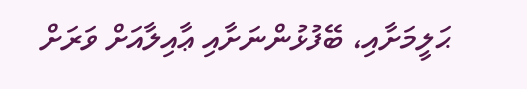ޙަލީމަށާއި، ބޭފުޅުންނަށާއި ޢާއިލާއަށް ވަރަށް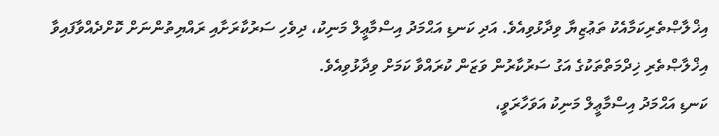އިޚްލާޞްތެރިކަމާއެކު ތަޢުޒިޔާ ވިދާޅުވިއެވެ. އަދި ކަނޑި އަޙްމަދު އިސްމާޢީލް މަނިކު، ދިވެހި ސަރުކާރަށާއި ރައްޔިތުންނަށް ކޮށްދެއްވާފައިވާ އިޚްލާޞްތެރި ޚިދްމަތްތަކުގެ އަގު ސަރުކާރުން ވަޒަން ކުރައްވާ ކަމަށް ވިދާޅުވިއެވެ.
ކަނޑި އަޙްމަދު އިސްމާޢީލް މަނިކު އަވަހާރަވީ،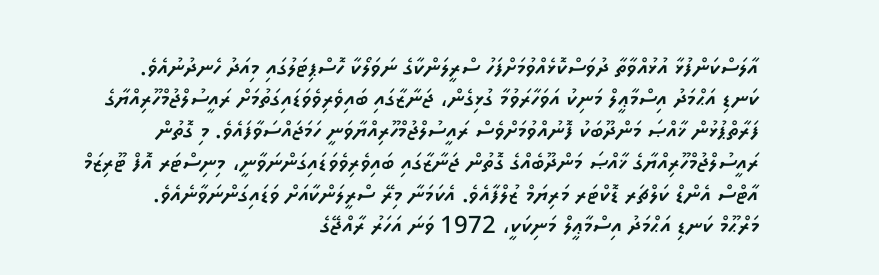އާލަސްކަންފުޅާ އުޅުއްވާތާ ދުވަސްކޮޅެއްވުމަށްފަހު ސްރީލަންކާގެ ނަވަލޯކާ ހޮސްޕިޓަލުގައި މިއަދު ހެނދުނުއެވެ.
ކަނޑި އަޙްމަދު އިސްމާޢީލް މަނިކު އަވަހާރަވުމާ ގުޅިގެން، ޖަނާޒާގައި ބައިވެރިވެވަޑައިގަތުމަށް ރައީސުލްޖުމްހޫރިއްޔާގެ ފަރާތްޕުޅުން ޚާއްޞަ މަންދޫބަކު ފޮނުއްވުމަށްވެސް ރައީސުލްޖުމްހޫރިއްޔާވަނީ ހަމަޖައްސަވާފައެވެ. މި ގޮތުން ރައީސުލްޖުމްހޫރިއްޔާގެ ޚާއްޞަ މަންދޫބެއްގެ ގޮތުން ޖަނާޒާގައި ބައިވެރިވެވަޑައިގަންނަވާނީ، މިނިސްޓަރ އޮފް ޓޫރިޒަމް އާޓްސް އެންޑް ކަލްޗަރ ޑޮކްޓަރ މަރިޔަމް ޒުލްފާއެވެ. އެކަމަނާ މިރޭ ސްރީލަންކާއަށް ވަޑައިގަންނަވާނެއެވެ.
މަރްޙޫމް ކަނޑި އަޙްމަދު އިސްމާޢީލް މަނިކަކީ، 1972 ވަނަ އަހަރު ރާއްޖޭގެ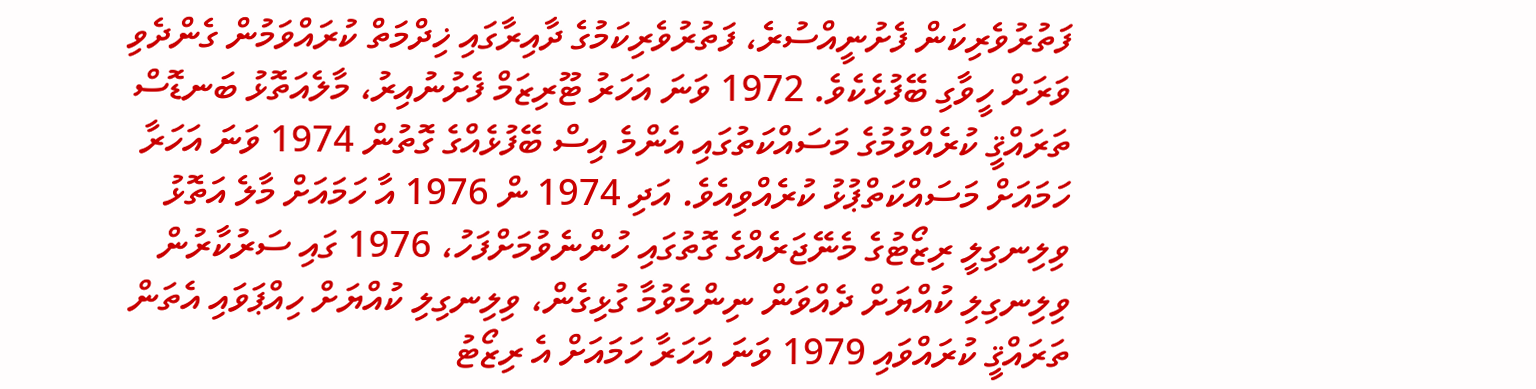ފަތުރުވެރިކަން ފެށުނީއްސުރެ، ފަތުރުވެރިކަމުގެ ދާއިރާގައި ޚިދްމަތް ކުރައްވަމުން ގެންދެވި ވަރަށް ހީވާގި ބޭފުޅެކެވެ. 1972 ވަނަ އަހަރު ޓޫރިޒަމް ފެށުނުއިރު، މާލެއަތޮޅު ބަނޑޮސް ތަރައްޤީ ކުރެއްވުމުގެ މަސައްކަތުގައި އެންމެ އިސް ބޭފުޅެއްގެ ގޮތުން 1974 ވަނަ އަހަރާ ހަމައަށް މަސައްކަތްޕުޅު ކުރެއްވިއެވެ. އަދި 1974 ން 1976 އާ ހަމައަށް މާލެ އަތޮޅު ވިލިނގިލީ ރިޒޯޓުގެ މެނޭޖަރެއްގެ ގޮތުގައި ހުންނެވުމަށްފަހު، 1976 ގައި ސަރުކާރުން ވިލިނގިލި ކުއްޔަށް ދެއްވަން ނިންމެވުމާ ގުޅިގެން، ވިލިނގިލި ކުއްޔަށް ހިއްޕަވައި އެތަން ތަރައްޤީ ކުރައްވައި 1979 ވަނަ އަހަރާ ހަމައަށް އެ ރިޒޯޓު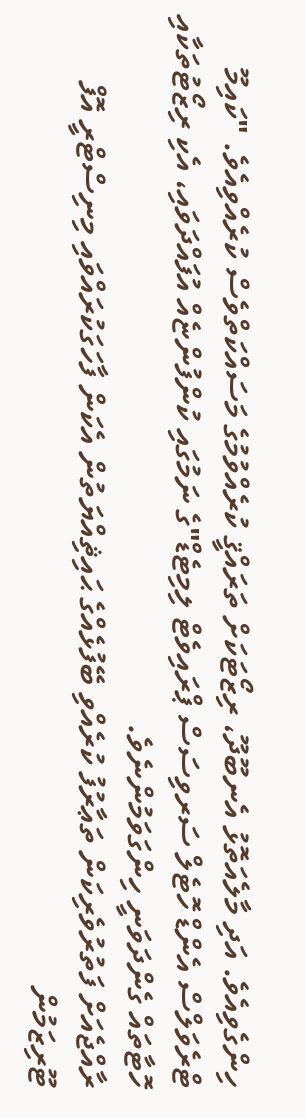ހިންގެވިއެވެ. އަދި މާލެއަތޮޅު އެނބޫދޫ، ރިޒޯޓަކަށް ތަރައްޤީ ކުރެއްވުމުގެ މަސައްކަތްވެސް ކުރެއްވިއެވެ. "ކައިމޫ ޓްރެވަލްސް އެންޑް ހޮޓެލް ސަރވިސަސް ޕްރައިވެޓް ލިމިޓެޑް"ގެ ނަމުގައި ކުންފުންޏެއް އުފައްދަވައި، އެކި ރިޒޯޓުތަކާއި ހޮޓާތައް ގެންދަވަނީ ހިންގަވަމުންނެވެ.
ރާއްޖެއަށް ފަތުރުވެރިކަން ތަޢާރުފު ކުރެއްވި ބޭފުޅެއްގެ ޙައިޘިއްޔަތުން އެކަން ފާހަގަކުރައްވައި މިނިސްޓްރީ އޮފް ޓޫރިޒަމުން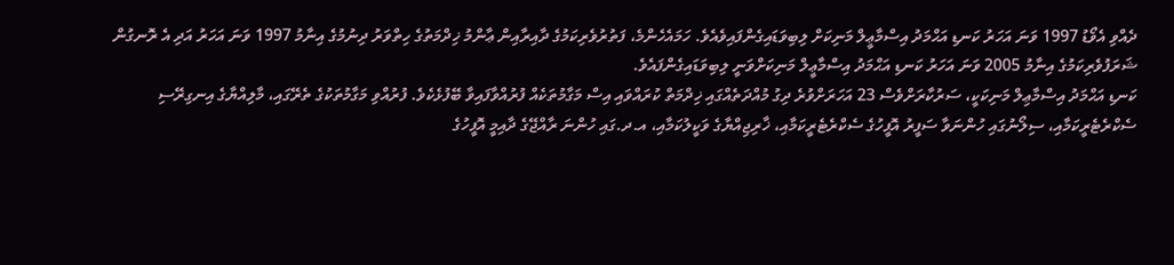ދެއްވި އެވޯޑު 1997 ވަނަ އަހަރު ކަނޑި އަޙްމަދު އިސްމާޢީލް މަނިކަށް ލިބިވަޑައިގެންފައިވެއެވެ. ހަމައެހެންމެ، ފަތުރުވެރިކަމުގެ ދާއިރާއިން ޢާންމު ޚިދްމަތުގެ ހިތްވަރު ދިނުމުގެ އިނާމު 1997 ވަނަ އަހަރު އަދި އެ ރޮނގުން ޝަރަފުވެރިކަމުގެ އިނާމު 2005 ވަނަ އަހަރު ކަނޑި އަޙްމަދު އިސްމާޢީލް މަނިކަށްވަނީ ލިބިވަޑައިގެންފައެވެ.
ކަނޑި އަޙްމަދު އިސްމާޢިލް މަނިކަކީ، ސަރުކާރަށްވެސް 23 އަހަރަށްވުރެ ދިގު މުއްދަތެއްގައި ޚިދްމަތް ކުރައްވައި އިސް މަގާމުތަކެއް ފުރުއްވާފައިވާ ބޭފުޅެކެވެ. ފުރުއްވި މަގާމުތަކުގެ ތެރޭގައި، މާލިއްޔާގެ އިނގިރޭސި ސެކްރެޓެރީކަމާއި، ސިލޯނުގައި ހުންނަވާ ސަފީރު އޮފީހުގެ ސެކްރެޓެރީކަމާއި، ޚާރިޖިއްޔާގެ ވަކީލުކަމާއި، އ.ދ.ގައި ހުންނަ ރާއްޖޭގެ ދާއިމީ އޮފީހުގެ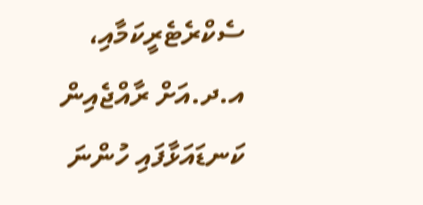ސެކްރެޓެރީކަމާއި، އ.ދ.އަށް ރާއްޖެއިން ކަނޑައަޅާފައި ހުންނަ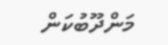މަންދޫބުކަން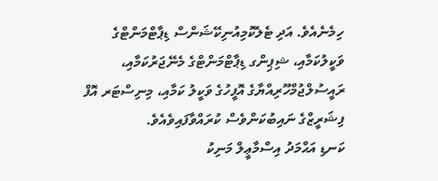ހިމެނެއެވެ. އަދި ޓެލެކޮމިއުނިކޭޝަންސް ޑިޕާޓްމަންޓްގެ ވަކީލުކަމާއި، ޝިޕިންގ ޑިޕާޓްމަންޓްގެ މެނޭޖަރުކަމާއި، ރައީސުލްޖުމްހޫރިއްޔާގެ އޮފީހުގެ ވަކީލު ކަމާއި، މިނިސްޓަރ އޮފް ފިޝަރީޒްގެ ނައިބުކަންވެސް ކުރައްވާފައިވެއެވެ.
ކަނޑި އަޙްމަދު އިސްމާޢީލް މަނިކު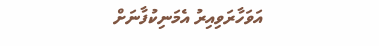އަވަހާރަވިއިރު އެމަނިކުފާނަށް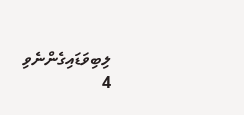ލިބިވަޑައިގެންނެވި 4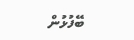ބޭފުޅުން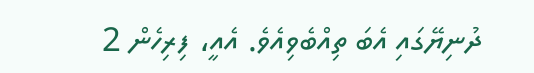ދުނިޔޭގައި އެބަ ތިއްބެވިއެވެ. އެއީ، ފިރިހެން 2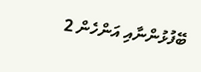ބޭފުޅުންނާއި އަންހެން 2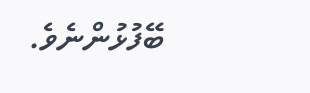ބޭފުޅުންނެވެ.